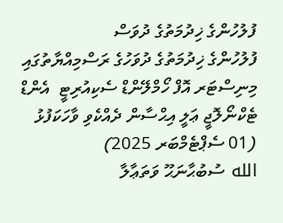ފުލުހުންގެ ޚިދުމަތުގެ ދުވަސް
ފުލުހުންގެ ޚިދުމަތުގެ ދުވަހުގެ ރަސްމިއްޔާތުގައި  މިނިސްޓަރ އޮފް ހޯމްލޭންޑް ސެކިއުރިޓީ  އެންޑް ޓެކްނޯލޮޖީ ޢަލީ އިޙްސާން ދެއްކެވި ވާހަކަފުޅު
(01 ސެޕްޓެމްބަރ 2025)
الله ސުބުޙާނަޙޫ ވަތަޢާލާ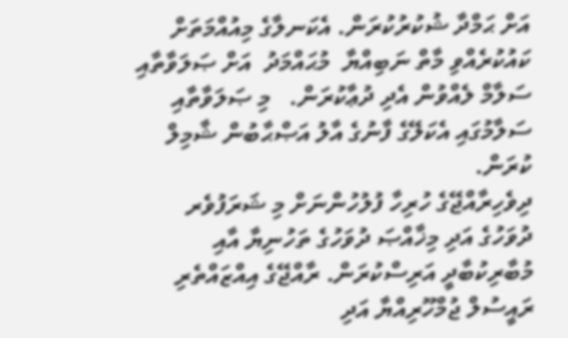އަށް ޙަމްދާ ޝުކުރުކުރަން. އެކަނލާގެ މިއުއްމަތަށް ކައުކުރެއްވި މާތް ނަބިއްޔާ  މުޙައްމަދު  އަށް ޞަލަވާތާއި ސަލާމް ލެއްވުން އެދި ދުޢާކުރަން.   މި ޞަލަވާތާއި ސަލާމުގައި އެކަލޭގެ ފާނުގެ އާލު އަޞްޙާބުން ޝާމިލް ކުރަން.
ދިވެހިރާއްޖޭގެ ހުރިހާ ފުލުހުންނަށް މި ޝަރަފުވެރ ދުވަހުގެ އަދި މިޚާއްޞަ ދުވަހުގެ ތަހުނިޔާ އާއި މުބާރިކުބާދީ އަރިސްކުރަން. ރާއްޖޭގެ އިއްޒައްތެރި ރައީސުލް ޖުމްހޫރިއްޔާ އަދި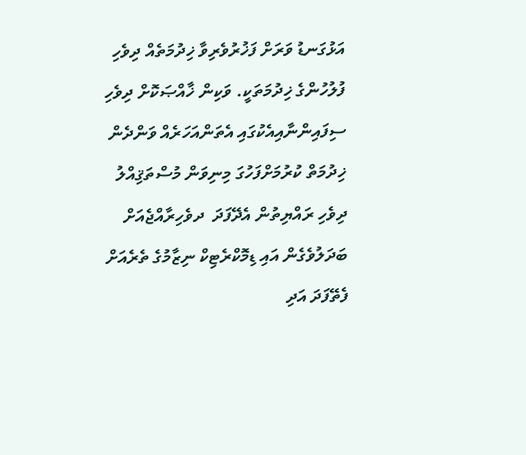އަޅުގަނޑު ވަރަށް ފަޚުރުވެރިވާ ޚިދުމަތެއް ދިވެހި ފުލުހުންގެ ޚިދުމަތަކީ. ވަކިން ޚާއްޞަކޮށް ދިވެހި ސިފައިންނާއިއެކުގައި އެތަންއަހަރެއް ވަންދެން ޚިދުމަތް ކުރުމަށްފަހުގަ މިނިވަން މުސްތަޤިއްލު ދިވެހި ރައްޔިތުން އެދޭފަދަ  ދވެހިރާއްޖެއަށް ބަދަލުވެގެން އައި ޑިމޮކްރެޓިކް ނިޒާމުގެ ތެރެއަށް ފެތޭފަދަ އަދި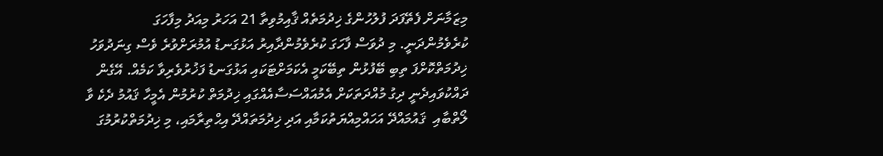މިޒަމާނަށް ފެތޭފަދަ ފުލުހުންގެ ޚިދުމަތެއް ޤާއިމުވިތާ 21 އަހަރު މިއަދު މިފާހަގަ ކުރެވެމުންދަނީ. މި ދުވަސް ފާހަގަ ކުރެވެމުންދާއިރު އަޅުގަނޑު އުމުރަށްވުރެ ވެސް ގިނަދުވަހު ޚިދުމަތްކޮށްފަ ތިބި ބޭފުޅުން ތިބޭކަމީ އެކަމަށްޓަކައި އަޅުގަނޑު ފަޚުރުވެރިވާ ކަމެއް. އޭގެން ދައްކުވައިދެނީ ދިގު މުއްދަތަކަށް އެމުއައްސަސާއެއްގައި ޚިދުމަތް ކުރުމުން އެމީހާ ޤައުމު ދެކެ ވާ ލޯތްބާއި  ޤައުމައްދޭ އަހައްމިއްޔަތުކަމާއި އަދި ޚިދުމަތައްދޭ އިޙްތިރާމައި، މި ޚިދުމަތްކުރުމުގަ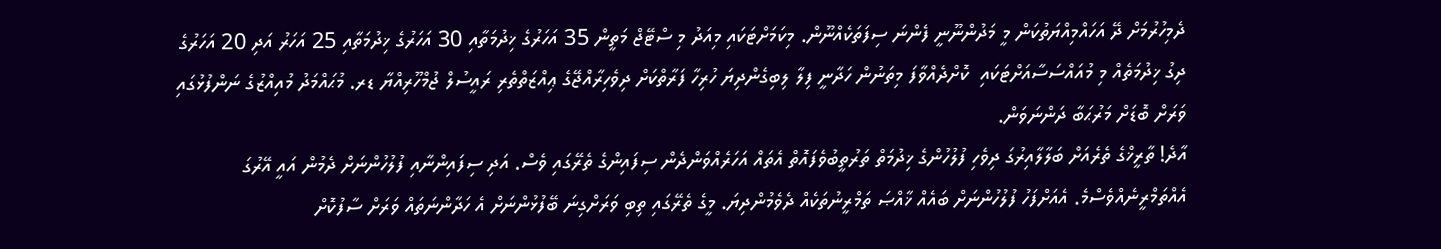ދެމިހުރުމަށް ދޭ އަހައްމިއްޔަތުކަން މީ މަދުންނޫނީ ފެންނަ ސިފަތަކެއްނޫން. މިކަމަށްޓަކައި މިއަދު މި ސްޓޭޖް މަތީން 35 އަހަރުގެ ޚިދުމަތާއި 30 އަހަރުގެ ޚިދުމަތާއި 25 އަހަރު އަދި 20 އަހަރުގެ ދިގު ޚިދުމަތެއް މި މުއައްސަސާއަށްޓަކައި  ކޮށްދެއްވާފަ މިތަނުން ހަދާނީ ފިލާ ލިބިގެންދިޔަ ހުރިހާ ފަރާތްކަށް ދިވެހިރާއްޖޭގެ ޢިއްޒަތްތެރި ރައީސުލް ޖުމްހޫރިއްޔާ ޑރ. މުޙައްމަދު މުއިއްޒުގެ ނަންފުޅުގައި ވަރަށް ބޮޑަށް މަރުޙަބާ ދަންނަވަން.
އާދެ! ތާރީޚްގެ ތެރެއަށް ބަލާލާއިރުގަ ދިވެހި ފުލުހުންގެ ޚިދުމަތް ތަރުތީބުވެފައޮތް އެތައް އަހަރެއްވަންދެން ސިފައިންގެ ތެރޭގައި ވެސް. އަދި ސިފައިންނާއި ފުލުހުންނަށް ދެމުން އައީ އޭރުގަ އެއްތަމްރީނެއްވެސްމެ. އެއަށްފަހު ފުލުހުންނަށް ބައެއް ޚާއްޞަ ތަމްރީނުތަކެއް ދެވެމުންދިޔަ. މީގެ ތެރޭގައި ތިބި ވަރަށްގިނަ ބޭފުޅުންނަށް އެ ހަދާންނަތައް ވަރަށް ސާފުކޮށް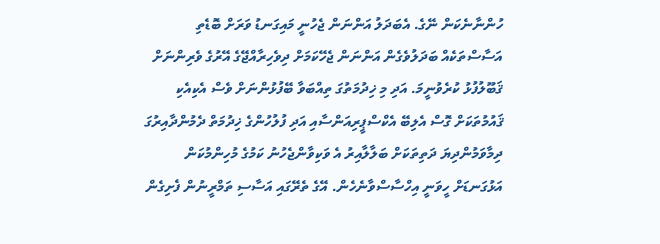ހުންނާނެކަން ނޭގެ. އެބަދަލު އަންނަން ޖެހުނީ މައިގަނޑު ވަރަށް ބޮޑެތި އަސާސްތަކެއް ބަދަލުވެގެން އަންނަން ޖެހޭކަމަށް ދިވެހިރާއްޖޭގެ އޭރުގެ ވެރިންނަށް ޤަބޫލުފުޅު ކުރެވުނީމަ. އަދި މި ޚިދުމަތުގަ ތިއްބަވާ ބޭފުޅުންނަށް ވެސް އެކިއެކި ޤައުމުތަކަށް ގޮސް އެލިބޭ އެކްސްޕީރިއަންސާއި އަދި ފުލުހުންގެ ޚިދުމަތް ދެމުންދާއިރުގަ ދިމާވަމުންދިޔަ ދަތިތަކަށް ބަލާލާއިރު އެ ވަކިވާންޖެހުނު ކަމުގެ މުހިންމުކަން އަޅުގަނޑަށް ހީވަނީ އިހްސާސްވާނެހެން. އޭގެ ތެރޭގައި އަސާސި ތަމްރީނުން ފެށިގެން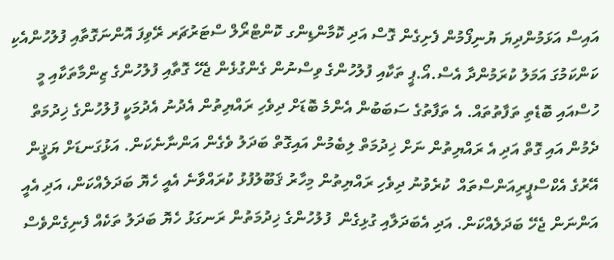އައިސް އަޅަމުންދިޔަ ޔުނިފޯމުން ފެށިގެން ގޮސް އަދި ކޮމާންޑިންގ ކޮންޓްރޯލް ސްޓަރުޗަރ ރޭވިފަ އޮންނަގޮތާއި ފުލުހުންއެކި ކަންކަމުގަ އަމަލު ކުރަމުންދާ އެސް.އޯ.ޕީ ތަކާއި ފުލުހުންގެ ވިސްނުން ގެންގުޅެން ޖެހޭ ގޮތާއި ފުލުހުންގެ ޒިންމާތަކާއި މީ ހުސްއައި ބޮޑެތި ތަފާތުތައް. އެ ތަފާތުގެ ސަބަބުން އެންމެ ބޮޑަށް ދިވެހި ރައްޔިތުން އެދުނު އެދުމަކީ ފުލުހުންގެ ޚިދުމަތް ދެމުން އައި ގޮތް އަދި އެ ރައްޔިތުން ނަށް ޚިދުމަތް ލިބެމުން އައިގޮތް ބަދަލު ވެގެން އަންނާނެކަން. އަޅުގަނޑަށް ޔަޤީން އޭރުގެ އެކްސްޕީރިއަންސްތައް  ކުރެވުނު ދިވެހި ރައްޔިތުން މިހާރު ޤަބޫލުފުޅު ކުރައްވާނެ އެއީ ހެޔޮ ބަދަލެއްކަން، އަދި އެއީ އަންނަން ޖެހޭ ބަދަލެއްކަން. އަދި އެބަދަލާއި ގުޅިގެން  ފުލުހުންގެ ޚިދުމަތުން ރަނގަޅު ހެޔޮ ބަދަލު ތަކެއް ފެނިގެންވެސް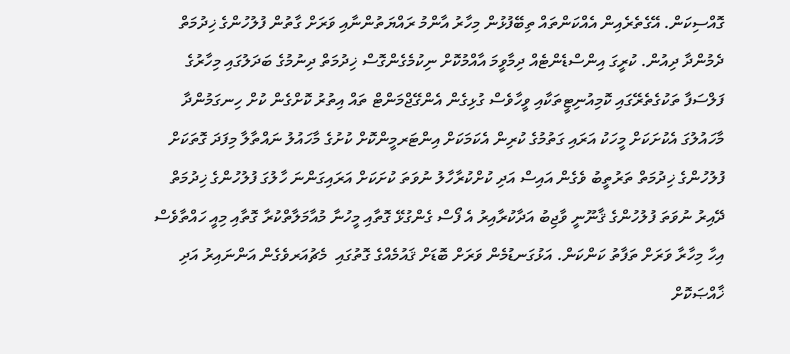ގޮއްސިކަން. އޭގެތެރެއިން އެއްކަންތައް ތިބޭފުޅުން މިހާރު އާންމު ރައްޔަތުންނާއި ވަރަށް ގާތުން ފުލުހުންގެ ޚިދުމަތް ދެމުންދާ ދިއުން. ކުރީގަ އިންސްޑެންޓެއް ދިމާވީމަ އާއްމުކޮށް ނިކުމެގެންގޮސް ޚިދުމަތް ދިނުމުގެ ބަދަލުގައި މިހާރުގެ ފަލްސަފާ ތަކުގެތެރޭގައި ކޮމިއުނިޓީތަކާއި ވީހާވެސް ގުޅިގެން އެންގޭޖްމަންޓް ތައް އިތުރު ކޮށްގެން ކުށް ހިނގަމުންދާ މާހައުލުގަ އެކުށަކަށް މީހަކު އަރައި ގަތުމުގެ ކުރިން އެކަމަކަށް އިންޓަރމީންކޮށް ކުށުގެ މާހައުލު ނައްތާލާ މިފަދަ ގޮތަކަށް ފުލުހުންގެ ޚިދުމަތް ތަރުތީބު ވެގެން އައިސް އަދި ކުށްކުރާހާލު ނުވަތަ ކުށަކަށް އަރައިގަންނަ ހާލުގަ ފުލުހުންގެ ޚިދުމަތް ދޭއިރު ނުވަތަ ފުލުހުންގެ ޤާނޫނީ ވާޖިބު އަދާކުރާއިރު އެ ފޯސް ގެންގުޅޭ ގޮތާއި މީހުނާ މުއާމަލާތްކުރާ ގޮތާއި މިއީ ހައްތާވެސް އިހާ މިހާރާ ވަރަށް ތަފާތު ކަންކަން. އަޅުގަނޑުމެން ވަރަށް ބޮޑަށް ޤައުމެއްގެ ގޮތުގައި  މެޗުއަރވެގެން އަންނައިރު އަދި ޚާއްޞަކޮށް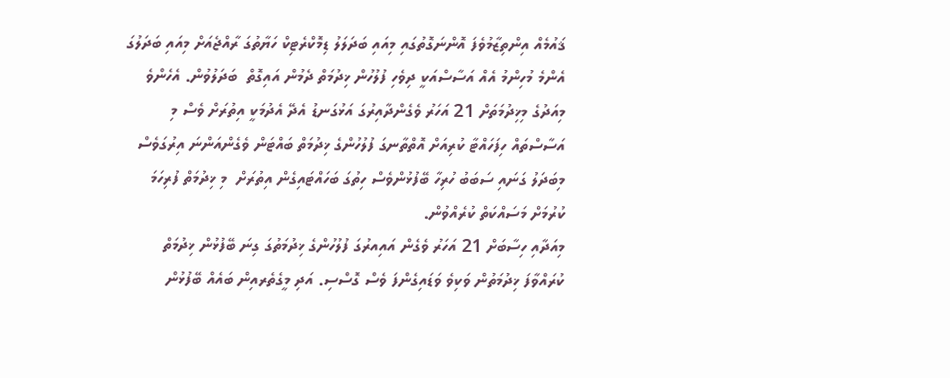ޤައުމެއް އިންތިޒާމުވެފަ އޮންނަގޮތުގައި މިއައި ބަދަލަލު ޑިމޮކްރެޓިކް ހަޔާތުގަ ރާއްޖެއަށް މިއައި ބަދަލުގަ އެންމެ މުހިންމު އެއް އަސާސްއަކީ ދިވެހި ފުލުހުން ޚިދުމަތް ދެމުން އައިގޮތް  ބަދަލުވުން. އެހެންވެ މިއަދުގެ މިޚިދުމަތަށް 21 އަހަރު ވެގެންދާއިރުގަ އަޅުގަނޑު އެދޭ އެދުމަކީ އިތުރަށް ވެސް މި އަސާސްތައް ހިފަހައްޓާ ކުރިއަށް އޮތްތާނގަ ފުލުހުންގެ ޚިދުމަތް ބައްޓަން ވެގެންއަންނަ އިރުގަވެސް މިބަދަލު ގަނައި ސަބަބު ހުރިހާ ބޭފުޅުންވެސް ހިތުގަ ބަހައްޓައިގެން އިތުރަށް  މި ޚިދުމަތް ފުރިހަމަ ކުރުމަށް މަސައްކަތް ކުރެއްވުން.
މިއަދާއި ހިސާބަށް 21 އަހަރު ވެގެން އައިއރުގަ ފުލުހުންގެ ޚިދުމަތުގަ ގިނަ ބޭފުޅުން ޚިދުމަތް ކުރައްވާފަ ޚިދުމަތުން ވަކިވެ ވަޑައިގެންފަ ވެސް ގޮސްސި. އަދި މީގެތެރއިން ބައެއް ބޭފުޅުން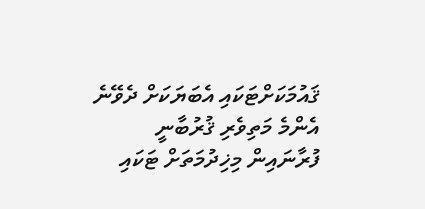ޤައުމަކަށްޓަކައި އެބަޔަކަށް ދެވޭނެ އެންމެ މަތިވެރި ޤުރުބާނީ ފުރާނައިން މިޚިދުމަތަށް ޓަކައި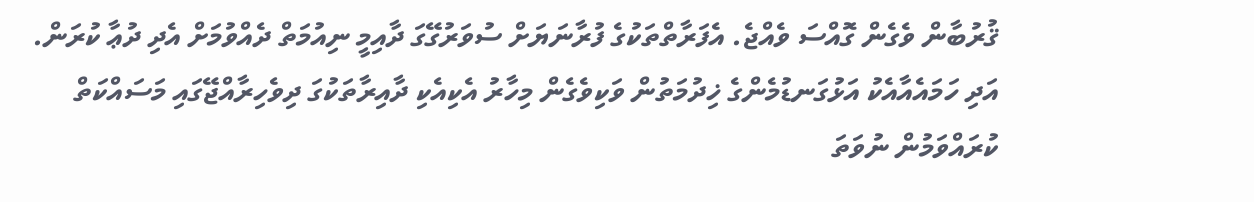ޤުރުބާން ވެގެން ގޮއްސަ ވެއްޖެ. އެފަރާތްތަކުގެ ފުރާނަޔަށް ސުވަރުގޭގަ ދާއިމީ ނިއުމަތް ދެއްވުމަށް އެދި ދުޢާ ކުރަން. އަދި ހަމައެއާއެކު އަޅުގަނޑުމެންގެ ޚިދުމަތުން ވަކިވެގެން މިހާރު އެކިއެކި ދާއިރާތަކުގަ ދިވެހިރާއްޖޭގައި މަސައްކަތް ކުރައްވަމުން ނުވަތަ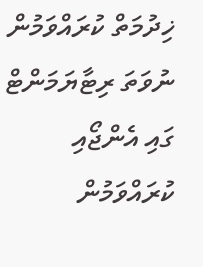ޚިދުމަތް ކުރައްވަމުން ނުވަތަ ރިޓާޔަމަންޓް ގައި އެންޖޯއި ކުރައްވަމުން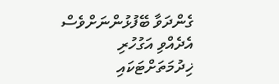ގެންދަވާ ބޭފުޅުންނަށްވެސް އެދެއްވި އަގުހުރި ޚިދުމަތަށްޓަކައި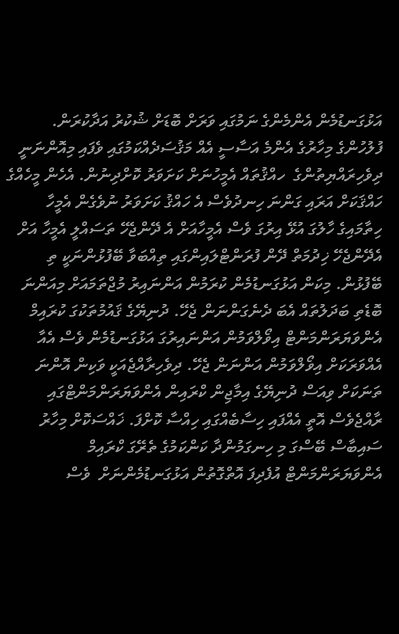އަޅުގަނޑުމެން އެންމެންގެ ނަމުގައި ވަރަށް ބޮޑަށް ޝުކުރު އަދާކުރަން.
ފުލުހުންގެ މިހާރުގެ އެންމެ އަސާސީ އެއް މަޤުސަދެއްކަމުގައި ވެފައި މިއޮންނަނީ ދިވެހިރައްޔިތުންގެ  ހއްޤުތައް އެމީހުނަށް ކަށަވަރު ކޮށްދިނުން. އެހެން މީހެއްގެ ހައްޤަކަށް އަރައި ގަންނަ ހިނދުވެސް އެ ހައްޤު ކަށަވަރު ނުވެގެން އެމީހާ ހިތާމައިގެ ހާލުގަ އުޅޭ އިރުގަ ވެސް އެމީހާއަށް އެ ދޭންޖެހޭ ތަސައްލީ އެމީހާ އަށް އެދޭންޖެހޭ ޚިދުމަތް ދޭން ފުރަންޓްލައިންގައި ތިއްބަވާ ބޭފުޅުންނަކީ ތި ބޭފުޅުން. މިކަން އަޅުގަނޑުމެން ކުރަމުން އަންނައިރު މުޖްތަމައަށް މިއަންނަ ބޮޑެތި ބަދަލުތައް އެބަ ދެނެގަންނަން ޖެހޭ. ދުނިޔޭގެ ޤައުމުތަކުގަ ކުރައިމް އެންވަޔަރަންމަންޓް އިވޯލްވަމުން އަންނައިރުގަ އަޅުގަނޑުމެން ވެސް އެއާ އެއްވަރަކަށް އިވޯލްވަމުން އަންނަން ޖެހޭ. ދިވެހިރާއްޖެއަކީ ވަކިން އޮންނަ ތަނަކަށް ވިއަސް ދުނިޔޭގެ އިމާޖިން ކްރައިން އެންވަޔަރަންމަންޓްގައި ރާއްޖެވެސް އޮތީ އެއްފައި ހިސާބެއްގައި ހިއްސާ ކޮށްފަ. ޚައްސަކޮށް މިހާރު ސައިބާސް ބޭސްގަ މި ހިނގަމުންދާ ކަންކަމުގެ ތެރޭގަ ކްރައިމް އެންވަޔަރަންމަންޓް އުފެދިފަ އޮތްގޮތުން އަޅުގަނޑުމެންނަށް  ވެސް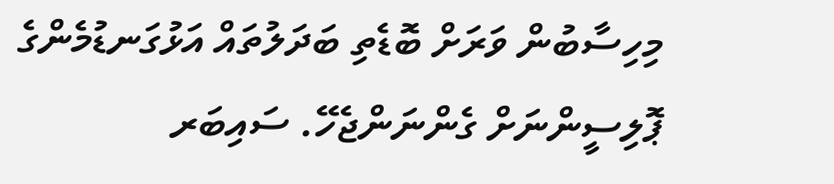މިހިސާބުން ވަރަށް ބޮޑެތި ބަދަލުތައް އަޅުގަނޑުމެންގެ ޕޮލިސީންނަށް ގެންނަންޖެހޭ. ސައިބަރ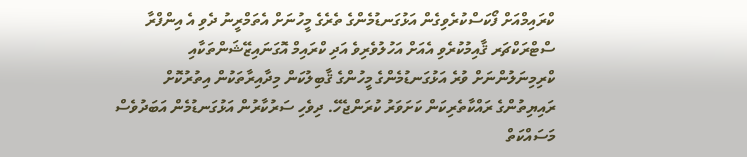ކްރައިމްއަށް ފޯކަސްކުރެވިގެން އަޅުގަނޑުމެންގެ ތެރެގެ މީހުނަށް އެތަމްރީނު ދެވި އެ އިންފްރާ ސްޓްރަކްޗަރ ޤާއިމުކުރެވި އެއަށް އަހުލުވެރިވެ އަދި ކްރައިމް އޮގަނައިޒޭޝަންތަކާއި ކްރިމިނަލުންނަށް ވުރެ އަޅުގަނޑުމެންގެ މީހުންގެ ޤާބިލުކަން މިދާއިރާތަކުން އިތުރުކޮށް ރައިޔިތުންގެ ރައްކާތެރިކަން ކަށަވަރު ކުރަންޖެހޭ. ދިވެހި ސަރުކާރުން އަޅުގަނޑުމެން އަބަދުވެސް މަސައްކަތް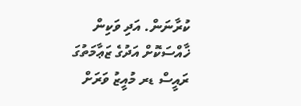ކުރާނަން. އަދި ވަކިން ޚާއްސަކޮށް އަދުގެ ޒަޢާމަތުގަ ރައީސް ޑރ މުއީޒު ވަރަށް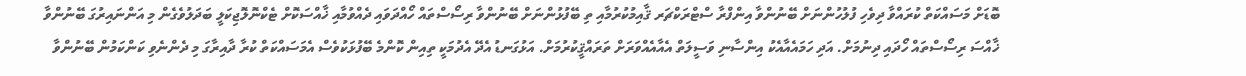ބޮޑަށް މަސައްކަތް ކުރައްވާ ދިވެހި ފުލުހުންނަށް ބޭނުންވާ އިންފްރާ ސްޓްރަކްޗަރ ޤާއިމުކުރުމާއި ތި ބޭފުޅުންނަށް ބޭނުންވާ ރިސޯސްތައް ހޯއްދަވައި ދެއްވުމާއި ޚާއްސަކޮށް ޓެކްނޮލޮޖިކަލީ ބަދަލުވެގެން މި އަންނައިރުގަ ބޭނުންވާ ޚާއްސަ ރިސޯސްތައް ހޯދައި ދިނުމަށް. އަދި ހަމައެއާއެކު އިންސާނި ވަސީލަތް އެއާއެއްވަރަށް ތަރައްޤީކުރުމަށް. އަޅުގަނޑު އެދޭ އެދުމަކީ ތިއިން ކޮންމެ ބޭފުޅަކުވެސް އެމަސައްކަތް ކުރާ ދާއިރާގަ މި ދެންނެވި ކަންކަމުން ބޭނުންވާ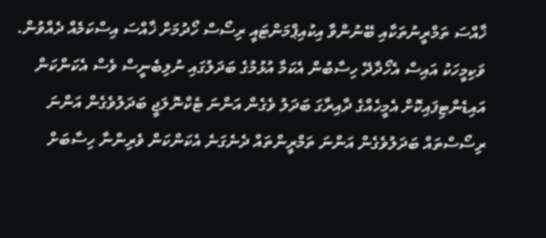ޚާއްސަ ތަމްރީނުތަކާއި ބޭނުންވާ އިކުއިޕްމަންޓައީ ރިސޯސް ހޯދުމަށް ޚާއްސަ އިސްކަމެއް ދެއްވުން. ވަކިމީހަކު އައިސް އެހޯދާދޭ ހިސާބުން އެކަމާ އުޅުމުގެ ބަދަލުގައި ނުލިބެނީސް ވެސް އެކަންކަން އައިޑެންޓިފައިކޮށް އެމީހެއްގެ ދާއިރާގަ ބަދަލު ވެގެން އަންނަ ޓެކްނޮލަޖީ ބަދަލުވެގެން އަންނަ ރިސޯސްތައް ބަދަލުވެގެން އަންނަ ތަމްރީންތައް ދެނެގަނެ އެކަންކަން ވެރިންނާ ހިސާބަށް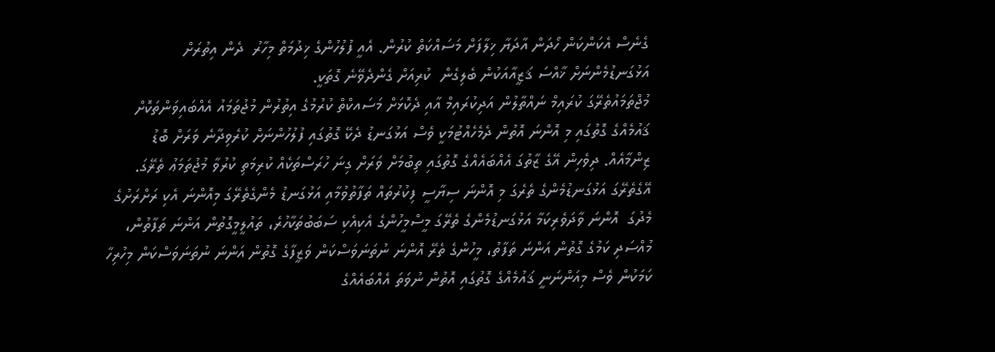ގެނެސް އެކަންކަން ހޯދަން އާދަޔާ ޚިލާފަށް މަސައްކަތް ކުރުން. އެއީ ފުލުހުންގެ ޚިދުމަތް މިހާރު  ދެން އިތުރަށް އަޅުގަނޑުމެންނަށް ޚާއްސަ ޤަޒީއާއަކުން ބެލިގެން  ކުރިއަށް ގެންދެވޭނެ ގޮތަކީ.
މުޖްތަމައުތެރޭގަ ކުރައިމް ނައްތާލުން އަދިކުރައިމް އާއި ދެކޮޅަށް މަސައކްތް ކުރުމުގެ އިތުރުން މުޖުތަމައު އެއްބައިވަންތަކޮށް ޤައުމެއްގެ ގޮތުގައި މި އޮންނަ އޮތުން ދެމެހެއްޓުމަކީ ވެސް އަޅުގަނޑު ދެކޭ ގޮތުގައި ފުލުހުންނަށް ކުރެވިދާނެ ވަރަށް ބޮޑު ޒިންމާއެއް. ދިވެހިން އޭގެ ޒާތުގަ އެއްބައެއްގެ ގޮތުގައި ތިބުމަށް ވަރަށް ގިނަ ހުރަސްތަކެއް ކުރިމަތި ކުރުވާ މުޖުތަމަޢު ތެޜޭގަ. އޭގެތެރޭގަ އަޅުގަނޑުމެންގެ ތެރެގަ މި އޮންނަ ސިޔާސީ ފިކުރުތައް ތަފާތުވުމާއި އަޅުގަނޑު މެންގެތެރޭގަ މިއޮންނަ އެކި ރަށްރަށުގެ މެދުގަ  އޮންނަ ވާދަވެރިކަމާ އަޅުގަނޑުމެންގެ ތެރޭގަ މީސްމީހުންގެ އެކިއެކި ސަބަބުތަކާހުރެ، ތައުލީމީގޮތުން އަންނަ ތަފާތުން، މުއްސަދި ކަމުގެ ގޮތުން އަންނަ ތަފާތު، މީހުންގެ ތެރޭ އޮންނަ ނުތަނަވަސްކަން ވަޒީފާގެ ގޮތުން އަންނަ ނުތަނަވަސްކަން މިހުރިހާ ކަމަކުން ވެސް މިއަންނަނީ ޤައުމެއްގެ ގޮތުގައި އޮތުން ނުވަތަ އެއްބައެއްގެ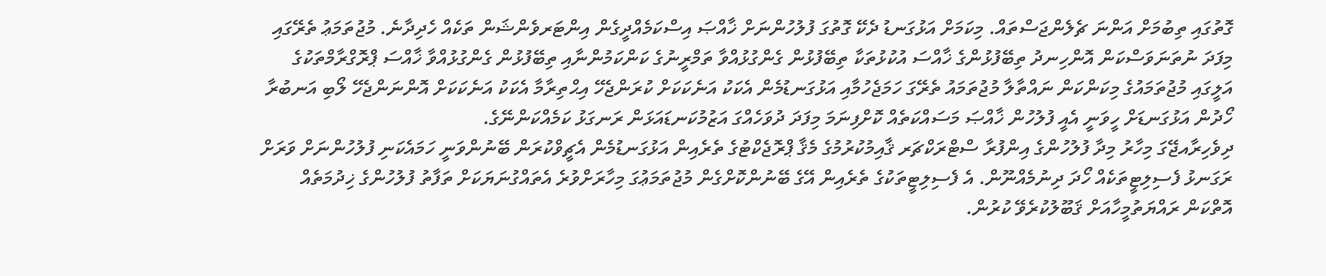ގޮތުގައި ތިބުމަށް އަންނަ ޗެލެންޖަސްތައް. މިކަމަށް އަޅުގަނޑު ދެކޭ ގޮތުގަ ފުލުހުންނަށް ޚާއްޞަ އިސްކަމެއްދީގެން އިންޓަރވެންޝަން ތަކެއް ހެދިދާނެ. މުޖުތަމަޢު ތެރޭގައި މިފަދަ ނުތަނަވަސްކަން އޮންހިނދު ތިބޭފުޅުންގެ ޚާއްސަ އުކުޅުތަކާ ތިބޭފުޅުން ގެންގުޅުއްވާ ތަމްރީނުގެ ކަންކަމުންނާއި ތިބޭފުޅުން ގެންގުޅުއްވާ ޚާއްސަ ޕްރޮގްރާމްތަކުގެ އަލީގައި މުޖުތަމައުގެ މިކަންކަން ނައްތާލާ މުޖުތަމައު ތެރޭގަ ހަމަޖެހުމާއި އަޅުގަނޑުމެން އެކަކު އަނެކަކަށް ކުރަންޖެހޭ އިޙްތިރާމާ އެކަކު އަނެކަކަށް އޮންނަންޖެހޭ ލޯބި އަނބުރާ ހޯދުން އަޅުގަނޑަށް ހީވަނީ އެއީ ފުލުހުން ޚާއްޞަ މަސައްކަތެއް ކޮށްފިނަމަ މިފަދަ ދުވަހެއްގަ އަޒުމުކަނޑައަޅަން ރަނގަޅު ކަމެއްކަންނޭގެ.
ދިވެހިރާއޖޭގަ މިހާރު މިދާ ފުލުހުންގެ އިންފުރާ ސްޓްރަކްޗަރ ޤާއިމުކުރުމުގެ މެޤާ ޕްރޮޖެކްޓުގެ ތެރެއިން އަޅުގަނޑުމެން އެޗީވްކުރަން ބޭނުންވަނީ ހަމައެކަނި ފުލުހުންނަށް ވަރަށް ރަގަނޅު ފެސިލިޓީތަކެއް ހޯދަ ދިނުމެއްނޫން. އެ ފެސިލިޓީތަކުގެ ތެރެއިން އޭގެ ބޭނުންކޮށްގެން މުޖުތަމަޢުގަ މިހާރަށްވުރެ އެތައްގުނަޔަކަށް ތަފާތު ފުލުހުންގެ ޚިދުމަތެއް އޮތްކަން ރައްޔަތުމީހާއަށް ޤަބޫލުކުރެވޭ ކުރުން.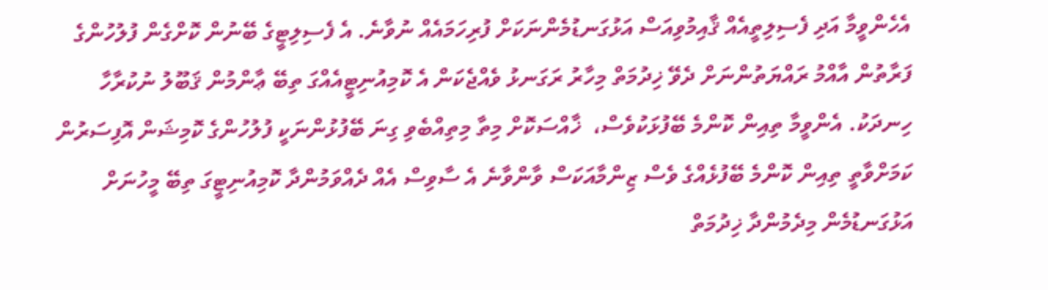އެހެންވީމާ އަދި ފެސިލިތީއެއް ޤާއިމުވިއަސް އަޅުގަނޑުމެންނަކަށް ފުރިހަމައެއް ނުވާނެ. އެ ފެސިލިޓީގެ ބޭނުން ކޮށްގެން ފުލުހުންގެ ފަރާތުން އާއްމު ރައްޔަތުންނަށް ދެވޭ ޚިދުމަތް މިހާރު ރަގަނޅު ވެއްޖެކަން އެ ކޮމިއުނިޓީއެއްގަ ތިބޭ ޢާންމުން ޤަބޫލު ނުކުރާހާ ހިނދަކު. އެންވީމާ ތިއިން ކޮންމެ ބޭފުޅަކުވެސް،  ޚާއްސަކޮށް މިތާ މިތިއްބެވި ގިނަ ބޭފުޅުންނަކީ ފުލުހުންގެ ކޮމިޝަން އޮފިސަރުން ކަމަށްވާތީ ތިއިން ކޮންމެ ބޭފުޅެއްގެ ވެސް ޒިންމާއަކަސް ވާންވާނެ އެ ސާވިސް އެއް ދެއްވަމުންދާ ކޮމިއުނިޓީގަ ތިބޭ މީހުނަށް އަޅުގަނޑުމެން މިދެމުންދާ ޚިދުމަތް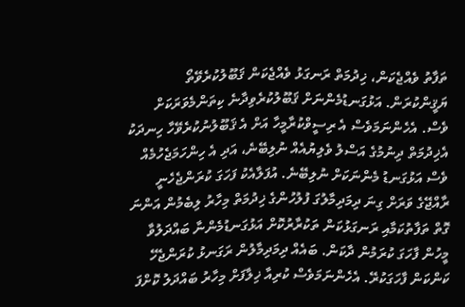ތަފާތު ވެއްޖެކަން، ޚިދުމަތް ރަނގަޅު ވެއްޖެކަން ޤަބޫލުކުރެވޭތޯ ޔަޤީންކުރަން. އަޅުގަނޑުމެންނަށް ޤަބޫލުކުރެވިދާނެ ކިތަންމެވަރަކަށް ވެސް. އެހެންނަމަވެސް އެ ރިސީވްކުރާމީހާ އަށް އެ ޤަބޫލުނުކުރެވޭހާ ހިނދަކު އެޚިދުމަތް ދިނުމުގެ އަސްލު ވެލިޔުއެއް ނުލިބޭނެ، އަދި އެ ހިންހަމަޖެހުމެއް ވެސް އަޅުގަނޑު މެންނަކަށް ނުލިބޭނެ. އުފަލާއެކު ފަހަގަ ކުރަންޖެހެނީ ރާއްޖޭގެ ވަރަށް ގިނަ ދިމަދިމާލުގަ ފުލުހުންގެ ޚިދުމަތް މިހާރު ލިބެމުން އަންނަ ގޮތް ތަފާތުކަމާއި ރަނގަޅުކަން ތަކުރާރުކޮށް އަޅުގަނޑުމެންނާ ބައްދަލުވާ މީހުން ފާހަގަ ކުރަމުން ދާކަން. ބައެއް ދިމަދިމާލުން ރަގަނޅު ކުރަންޖެހޭ ކަންކަން ފާހަގަކުރޭ. އެހެންނަމަވެސް ކުރިއާ ޚިލާފަށް މިހާރު ބައްދަލު ކޮށްފަ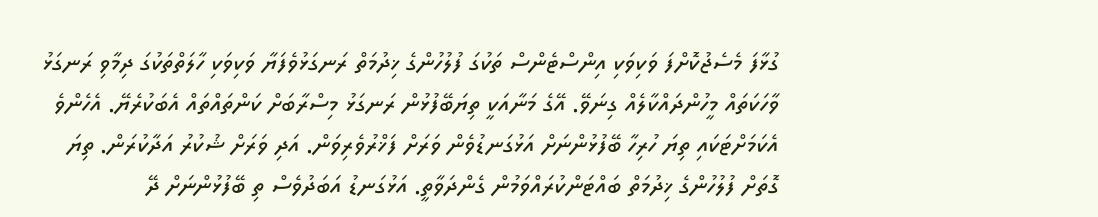ގުޅާފަ މެސެޖުކޮށްފަ ވަކިވަކި އިންސްޓެންސް ތަކުގަ ފުލުހުންގެ ޚިދުމަތް ރަނގަޅުވެފަޔާ ވަކިވަކި ހާލަތްތަކުގަ ދިމާވި ރަނގަޅު ވާހަކަތައް މީހުންދައްކާލެއް ގިނަވޭ. އޭގެ މަނާއަކީ ތިޔަބޭފުޅުން ރަނގަޅު މިސްރާބަށް ކަންތައްތައް އެބަކުރެޔޭ. އެހެންވެ އެކަމަށްޓަކައި ތިޔަ ހުރިހާ ބޭފުޅުންނަށް އަޅުގަނޑުވެން ވަރަށް ފަޚްރުވެރިވަން. އަދި ވަރަށް ޝުކުރު އަދާކުރަން. ތިޔަ ގޮތަށް ފުލުހުންގެ ޚިދުމަތް ބައްޓަންކުރައްވަމުން ގެންދަވާތީ. އަޅުގަނޑު އަބަދުވެސް ތި ބޭފުޅުންނަށް ދޭ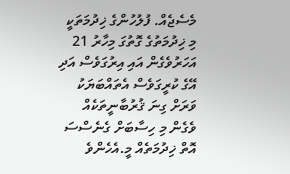މެސެޖެއް. ފުލުހުންގެ ޚިދުމަތަކީ މި ޚިދުމަތުގެ ގޮތުގަ މިހާރު 21 އަހަރުވެގެން އައި އިރުގަވެސް އަދި އޭގެ ކުރީގަވެސް އެތައްބަޔަކު ވަރަށް ގިނަ ޤުރުބާނީތަކެއް ވެގެން މި ހިސާބަށް ގެނެސްސަ އޮތް ޚިދުމަތެއް މީ.އެހެންވެ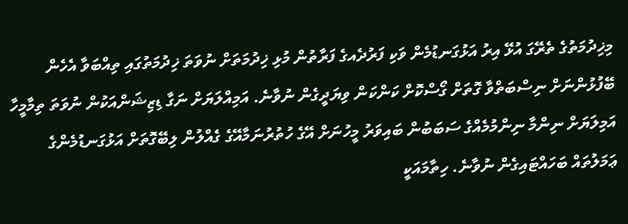މިޚިދުމަތުގެ ތެރޭގަ އުޅޭ އިރު އަޅުގަނޑުމެން ވަކި ފަރުދެއގެ ފަރާތުން މުޅި ޚިދުމަތަށް ނުވަތަ ޚިދުމަތުގައި ތިއްބަވާ އެހެން ބޭފުޅުންނަށް ނިސްބަތްވާ ގޮތަށް ގޯސްކޮށް ކަންކަން ވިޔަދީގެން ނުވާނެ. އަމިއްލަޔަށް ނަގާ ޑިޒިޝަންއަކުން ނުވަތަ ތިމާމީހާ އަމިލަޔަށް ނިންމާ ނިންމުމެއްގެ ސަބަބުން ބައިވަރު މީހުނަށް އޭގެ ހުތުރުނަމާއޭގެ ގެއްލުން ލިބޭގޮތަށް އަޅުގަނޑުމެންގެ ޢަމަލުތައް ބަހައްޓައިގެން ނުވާނެ. ހިތާމައަކީ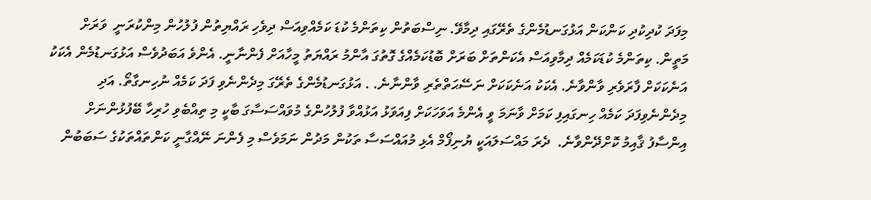މިފަދަ ކުދިކުދި ކަންކަން އަޅުގަނޑުމެންގެ ތެރޭގައި ދިމާވޭ. ނިސްބަތުން ކިތަންމެ ކުޑަ ކަމެއްވިއަސް ދިވެހި ރައްޔިތުން ފުލުހުން މިންކުރަނީ  ވަރަށް މަތީން. ކިތަންމެ ކުޑަކަމެއް ދިމާވިއަސް އެކަންތަށް ބަރަށް ބޮޑުކަމެއްގެ ގޮތުގަ އާންމު ރައްޔަތު މީހާއަށް ފެންނާނީ. އެންވެ އަބަދުވެސް އަޅުގަނޑުމެން އެކަކު އަނެކަކަށް ފާރަވެރި ވާންވާނެ. އެކަކު އަނެކަކަށް ނަސޭޙަތްތެރި ވާންނާނެ. . އަޅުގަނޑުމެންގެ ތެރޭގަ މިދެންނެވި ފަދަ ކަމެއް ނުހިނގާތޯ. އަދި މިދެންނެވިފަދަ ކަމެއް ހިނގައިފި ކަމަށް ވާނަމަ ވީ އެންމެ އަވަހަކަށް ފިއަވަޅު އަޅުއްވާ ފުލުހުންގެ މުވައްސަސާގަ ބާކީ މި ތިއްބެވި ހުރިހާ ބޭފުޅުންނަށް އިންސާފު ޤާއިމު ކޮށްދޭންވާނެ.  ދެރަ މައްސަލައަކީ ޔުނިފޯމް އެޅި މުއައްސަސާ ތަކުން މަދުން ނަމަވެސް މި ފެންނަ ނޭއްގާނީ ކަންތައްތަކުގެ ސަބަބުން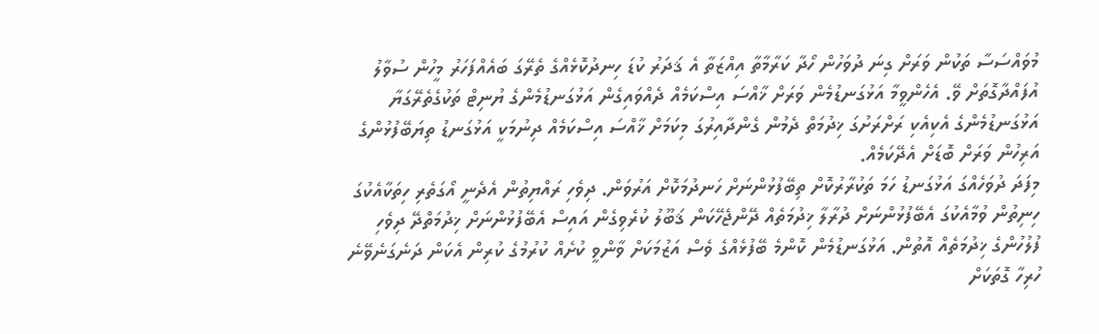މުވައްސަސާ ތަކުން ވަރަށް ގިނަ ދުވަހުން ހޯދާ ކަރާމާތާ އިއްޒަތާ އެ ޤަދަރު ކުޑަ ހިނދުކޮޅެއްގެ ތެރޭގަ ބައެއްފަހަރު މީހުން ސުވާލު އުފައްދާގޮތަށް ވޭ. އެހެންވީމާ އަޅުގަނޑުމެން ވަރަށް ޚާއްސަ އިސްކަމެއް ދެއްވައިގެން އަޅުގަނޑުމެންގެ ޔުނިޓް ތަކުގެތެރޭގަޔާ އަޅުގަނޑުމެންގެ އެކިއެކި ރަށްރަށުގަ ޚިދުމަތް ދެމުން ގެންދާއިރުގަ މިކަމަށް ޚާއްސަ އިސްކަމެއް ދިނުމަކީ އަޅުގަނޑު ތިޔަބޭފުޅުންގެ އަރިހުން ވަރަށް ބޮޑަށް އެދޭކަމެއް.
މިފަދަ ދުވަހެއްގަ އަޅުގަނޑު ހަމަ ތަކުރާރުކޮށް ތިބޭފުޅުންނަށް ހަނދުމަކޮށް އަރުވަން. ދިވެހި ރައްޔިތުން އެދެނީ އޯގަތެރި ހިތަކާއެކުގަ ހިނިތުން ވުމާއެކުގަ އެބޭފުޅުންނަށް ދުރާލާ ޚިދުމަތެއް ދޭންޖެހޭކަން ޤަބޫލު ކުރެވިގެން އައިސް އެބޭފުޅުންނަށް ޚިދުމަތްދޭ ދިވެހި ފުލުހުންގެ ޚިދުމަތެއް އޮތުން. އަޅުގަނޑުމެން ކޮންމެ ބޭފުޅެއްގެ ވެސް އަޒުމަކަށް ވާންވީ ކުށެއް ކުރުމުގެ ކުރިން އެކަން ދަނެގަނެވޭނެ ހުރިހާ ގޮތަކަށް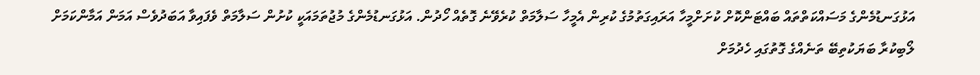އަޅުގަނޑުމެންގެ މަސައްކަތްތައް ބައްޓަންކޮށް ކުށަށްމީހާ އަރައިގަތުމުގެ ކުރިން އެމީހާ ސަލާމަތް ކުރެވޭނެ ގޮތެއް ހޯދުން. އަޅުގަނޑުމެންގެ މުޖުތަމައަކީ ކުށުން ސަލާމަތް ވެފައިވާ އަބަދުވެސް އަމަން އަމާންކަމަށް ލޯބިކުރާ ބަޔަކުތިބޭ ތަނެއްގެ ގޮތުގައި ހެދުމަށް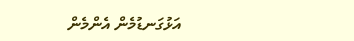އަޅުގަނޑުމެން އެންމެން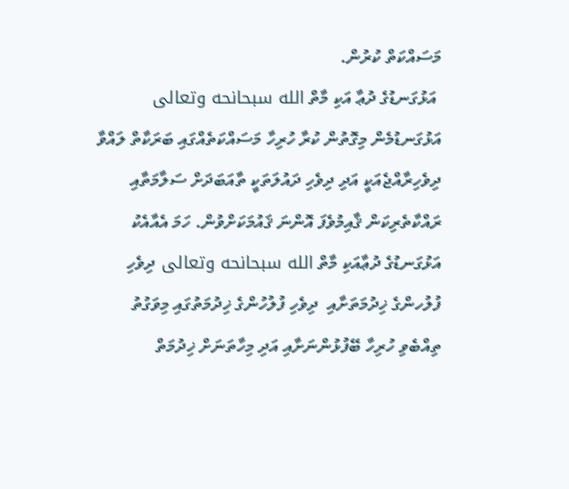މަސައްކަތް ކުރުން.
 އަޅުގަނޑުގެ ދުޢާ އަކި މާތް الله سبحانحه وتعالى އަޅުގަނޑުމެން މިގޮތުން ކުރާ ހުރިހާ މަސައްކަތެއްގައި ބަރަކާތް ލައްވާ ދިވެހިރާއްޖެއަކީ އަދި ދިވެހި ދައުލަތަކީ ތާއަބަދަށް ސަލާމަތާއި ރައްކާތެރިކަން ޤާއިމުވެފަ އޮންނަ ޤައުމަކަށްވުން. ހަމަ އެއާއެކު އަޅުގަނޑުގެ ދުޢާއަކި މާތް الله سبحانحه وتعالى ދިވެހި ފުލުހންގެ ޚިދުމަތަށާއި  ދިވެހި ފުލުހުންގެ ޚިދުމަތުގައި މިވަގުތު ތިއްބެވި ހުރިހާ ބޭފުޅުންނަށާއި އަދި މިހާތަނަށް ޚިދުމަތް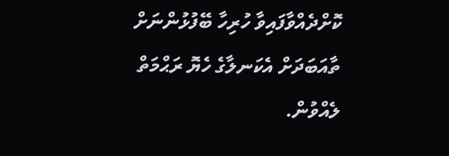ކޮށްދެއްވާފައިވާ ހުރިހާ ބޭފުޅުންނަށް ތާއަބަދަށް އެކަނލާގެ ހެޔޮ ރަޙްމަތް ލެއްވުން.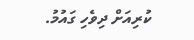ކުރިއަށް ދިވެހި ގައުމު.